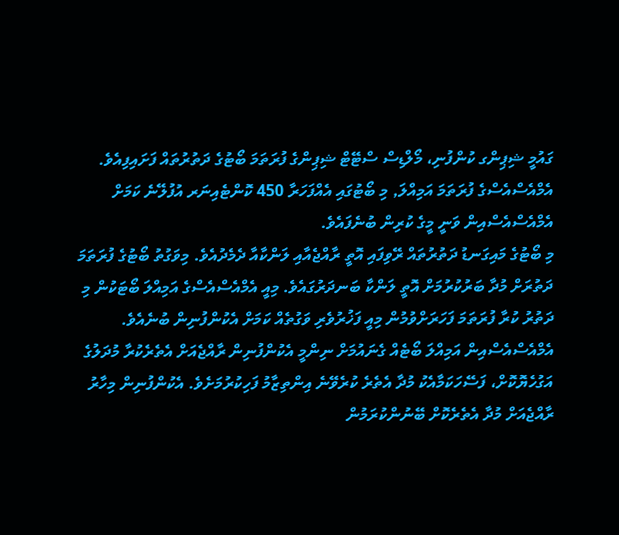ގައުމީ ޝިޕިންގ ކުންފުނި، މޯލްޑިސް ސްޓޭޓް ޝިޕިންގެ ފުރަތަމަ ބޯޓުގެ ދަތުރުތައް ފަށައިފިއެވެ.
އެމްއެސްއެސްގެ ފުރަތަމަ އަމިއްލަ, މި ބޯޓުގައި އެއްފަހަރާ 450 ކޮންޓެއިނަރ އުފުލޭނެ ކަމަށް އެމްއެސްއެސްއިން ވަނީ މީގެ ކުރިން ބުނެފައެވެ.
މި ބޯޓުގެ މައިގަނޑު ދަތުރުތައް ރޭވިފައި އޮތީ ރާއްޖެއާއި ލަންކާއާ ދެމެދުއެވެ. މިވަގުތު ބޯޓުގެ ފުރަތަމަ ދަތުރަށް މުދާ ބަރުކުރުމަށް އޮތީ ލަންކާ ބަނދަރުގައެވެ. މިއީ އެމްއެސްއެސްގެ އަމިއްލަ ބޯޓަކުން މި ދަތުރު ކުރާ ފުރަތަމަ ފަހަރަށްވުމުން މިއީ ފަޚުރުވެރި ވަގުތެއް ކަމަށް އެކުންފުނިން ބުނެއެވެ.
އެމްއެސްއެސްއިން އަމިއްލަ ބޯޓެއް ގެނައުމަށް ނިންމީ އެކުންފުނިން ރާއްޖެއަށް އެތެރެކުރާ މުދަލުގެ އަގުހެޔޮކޮށް، ފަސޭހަކަމާއެކު މުދާ އެތެރެ ކުރެވޭނެ އިންތިޒާމު ފަހިކުރުމަށެވެ. އެކުންފުނިން މިހާރު ރާއްޖެއަށް މުދާ އެތެރެކޮށް ބޭނުންކުރަމުން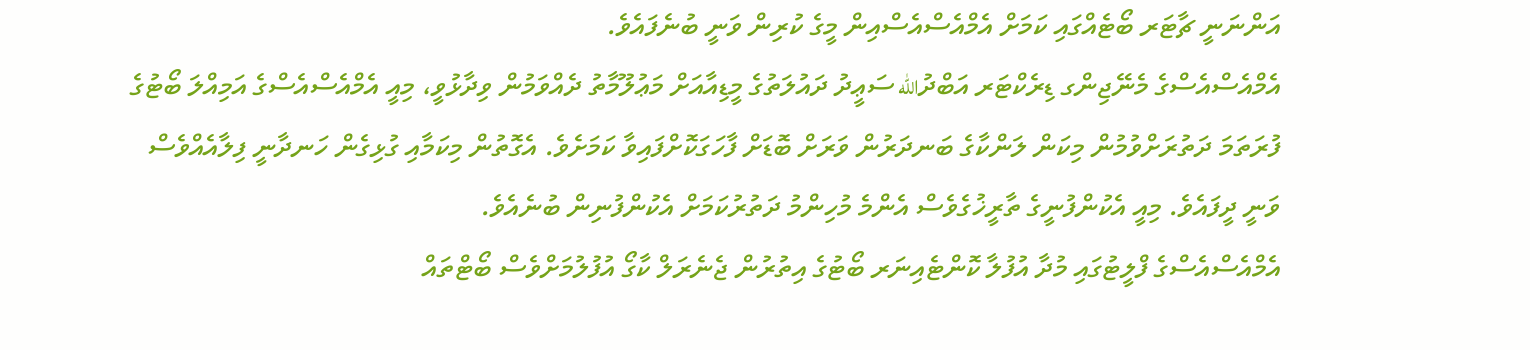އަންނަނީ ޗާޓަރ ބޯޓެއްގައި ކަމަށް އެމްއެސްއެސްއިން މީގެ ކުރިން ވަނީ ބުނެފައެވެ.
އެމްއެސްއެސްގެ މެނޭޖިންގ ޑިރެކްޓަރ އަބްދުالله ސަޢީދު ދައުލަތުގެ މީޑިއާއަށް މަޢުލޫމާތު ދެއްވަމުން ވިދާޅުވީ، މިއީ އެމްއެސްއެސްގެ އަމިއްލަ ބޯޓުގެ ފުރަތަމަ ދަތުރަށްވުމުން މިކަން ލަންކާގެ ބަނދަރުން ވަރަށް ބޮޑަށް ފާހަގަކޮށްފައިވާ ކަމަށެވެ. އެގޮތުން މިކަމާއި ގުޅިގެން ހަނދާނީ ފިލާއެއްވެސް ވަނީ ދީފައެވެ. މިއީ އެކުންފުނީގެ ތާރީޚުގެވެސް އެންމެ މުހިންމު ދަތުރުކަމަށް އެކުންފުނިން ބުނެއެވެ.
އެމްއެސްއެސްގެ ފްލީޓުގައި މުދާ އުފުލާ ކޮންޓެއިނަރ ބޯޓުގެ އިތުރުން ޖެނެރަލް ކާގޯ އުފުލުމަށްވެސް ބޯޓްތައް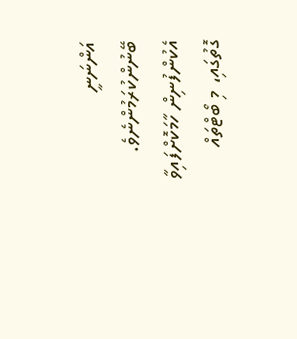އަންނަނީ ބޭނުންކުރަމުންނެވެ. އެކުންފުނިން ހާމަކޮށްފައިވާ ގޮތުގައި، މި ބޯޓްތައް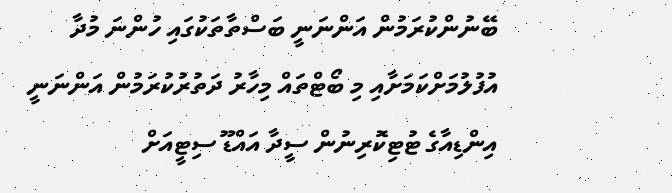ބޭނުންކުރަމުން އަންނަނީ ބަސްތާތަކުގައި ހުންނަ މުދާ އުފުލުމަށްކަމަށާއި މި ބޯޓްތައް މިހާރު ދަތުރުކުރަމުން އަންނަނީ އިންޑިއާގެ ޓުޓިކޮރިނުން ސީދާ އައްޑޫ ސިޓީއަށް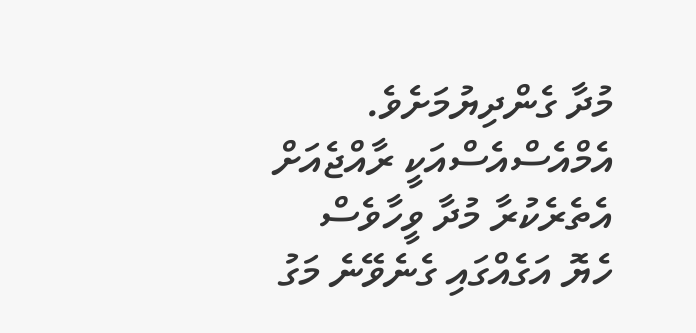މުދާ ގެންދިޔުމަށެވެ.
އެމްއެސްއެސްއަކީ ރާއްޖެއަށް އެތެރެކުރާ މުދާ ވީހާވެސް ހެޔޮ އަގެއްގައި ގެނެވޭނެ މަގު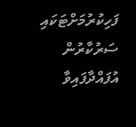ފަހިކުރުމަށްޓަކައި ސަރުކާރުން އުފައްދާފައިވާ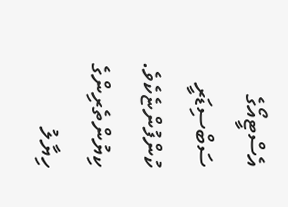އެސްޓީއޯގެ ސަބްސިޑަރީ ކުންފުންޏެކެވެ.
ކިޔުންތެރިންގެ ހިޔާލު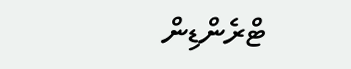ޓްރެންޑިން